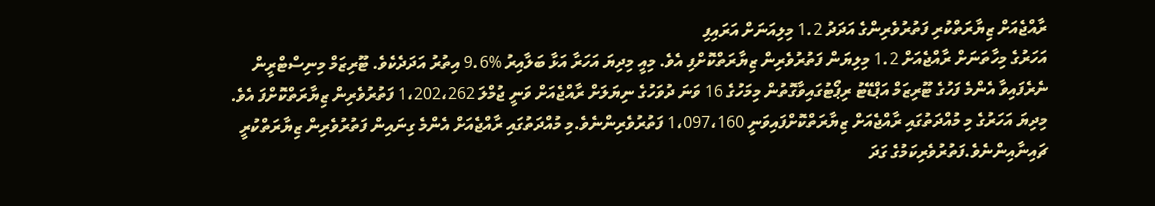ރާއްޖެއަށް ޒިޔާރަތްކުރި ފަތުރުވެރިންގެ އަދަދު 1.2 މިލިއަނަށް އަރައިފި
އަހަރުގެ މިހާތަނަށް ރާއްޖެއަށް 1.2 މިލިޔަން ފަތުރުވެރިން ޒިޔާރަތްކޮށްފި އެވެ. މިއީ މިދިޔަ އަހަރާ އަޅާ ބަލާއިރު %9.6 އިތުރު އަދަދެކެވެ. ޓޫރިޒަމް މިނިސްޓްރީން ނެރެފައިވާ އެންމެ ފަހުގެ ޓޫރިޒަމް އަޕްޑޭޓު ރިޕޯޓުގައިވާގޮތުން މިމަހުގެ 16 ވަނަ ދުވަހުގެ ނިޔަލަށް ރާއްޖެއަށް ވަނީ ޖުމްލަ 1،202،262 ފަތުރުވެރިން ޒިޔާރަތްކޮށްފަ އެވެ. މިދިޔަ އަހަރުގެ މި މުއްދަތުގައި ރާއްޖެއަށް ޒިޔާރަތްކޮށްފައިވަނީ 1،097،160 ފަތުރުވެރިންނެވެ.މި މުއްދަތުގައި ރާއްޖެއަށް އެންމެ ގިނައިން ފަތުރުވެރިން ޒިޔާރަތްކުރީ ޗައިނާއިންނެވެ.ފަތުރުވެރިކަމުގެ ގަދަ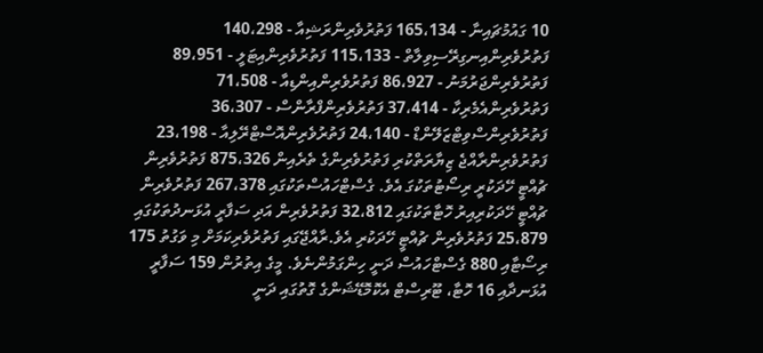10 ގައުމުޗައިނާ - 165،134 ފަތުރުވެރިންރަޝިއާ - 140،298 ފަތުރުވެރިންއިނގިރޭސިވިލާތް - 115،133 ފަތުރުވެރިންއިޓަލީ - 89،951 ފަތުރުވެރިންޖަރުމަނު - 86،927 ފަތުރުވެރިންއިންޑިއާ - 71،508 ފަތުރުވެރިންއެމެރިކާ - 37،414 ފަތުރުވެރިންފްރާންސް - 36،307 ފަތުރުވެރިންސްވިޓްޒަލޭންޑް - 24،140 ފަތުރުވެރިންއޮސްޓްރޭލިއާ - 23،198 ފަތުރުވެރިންރާއްޖެ ޒިޔާރަތްކުރި ފަތުރުވެރިންގެ ތެރެއިން 875،326 ފަތުރުވެރިން ޗުއްޓީ ހޭދަކުރީ ރިސޯޓުތަކުގަ އެވެ. ގެސްޓްހައުސްތަކުގައި 267،378 ފަތުރުވެރިން ޗުއްޓީ ހޭދަކުރިއިރު ހޮޓާތަކުގައި 32،812 ފަތުރުވެރިން އަދި ސަފާރީ އުޅަނދުތަކުގައި 25،879 ފަތުރުވެރިން ޗުއްޓީ ހޭދަކުރި އެވެ.ރާއްޖޭގައި ފަތުރުވެރިކަމަށް މި ވަގުތު 175 ރިސޯޓާއި 880 ގެސްޓްހައުސް ދަނީ ހިންގަމުންނެވެ. މީގެ އިތުރުން 159 ސަފާރީ އުޅަނދާއި 16 ހޮޓާ، ޓޫރިސްޓް އެކޮމޮޑޭޝަންގެ ގޮތުގައި ދަނީ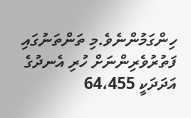ހިންގަމުންނެވެ.މި ތަންތަނުގައި ފަތުރުވެރިންނަށް ހުރި އެނދުގެ އަދަދަކީ 64،455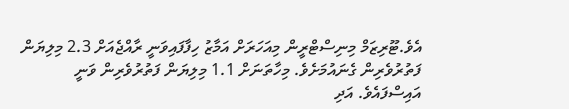އެވެ.ޓޫރިޒަމް މިނިސްޓްރީން މިއަހަރަށް އަމާޒު ހިފާފައިވަނީ ރާއްޖެއަށް 2.3 މިލިޔަން ފަތުރުވެރިން ގެނައުމަށެވެ. މިހާތަނަށް 1.1 މިލިޔަން ފަތުރުވެރިން ވަނީ އައިސްފައެވެ. އަދި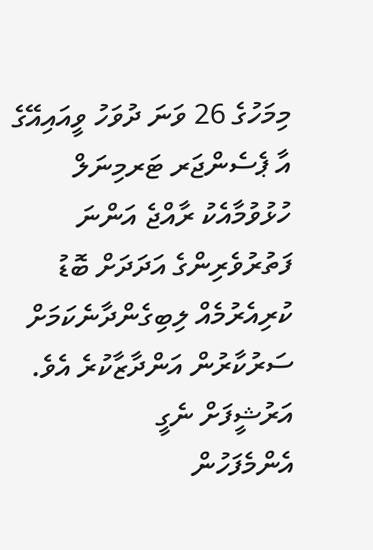މިމަހުގެ 26 ވަނަ ދުވަހު ވީއައިއޭގެ އާ ޕެސެންޖަރ ޓަރމިނަލް ހުޅުވުމާއެކު ރާއްޖެ އަންނަ ފަތުރުވެރިންގެ އަދަދަށް ބޮޑު ކުރިއެރުމެއް ލިބިގެންދާނެކަމަށް ސަރުކާރުން އަންދާޒާކުރެ އެވެ.
އަރުޝީފަށް ނެގީ
އެންމެފަހުން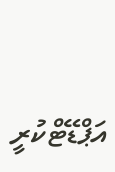އަޕްޑޭޓްކުރީ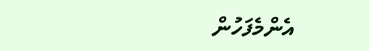އެންމެފަހުން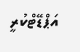އަޕްޑޭޓްކުރީ